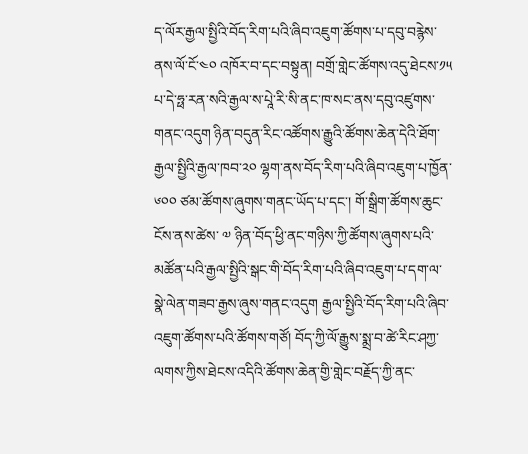ད་ལོར་རྒྱལ་སྤྱིའི་བོད་རིག་པའི་ཞིབ་འཇུག་ཚོགས་པ་དབུ་བརྙེས་ནས་ལོ་ངོ་༤༠ འཁོར་བ་དང་བསྟུན། བགྲོ་གླེང་ཚོགས་འདུ་ཐེངས་༡༥ པ་དེ་ཧྥ་རན་སའི་རྒྱལ་ས་པཱེ་རི་སི་ནང་ཁ་སང་ནས་དབུ་འཛུགས་གནང་འདུག ཉིན་བདུན་རིང་འཚོགས་རྒྱུའི་ཚོགས་ཆེན་དེའི་ཐོག་རྒྱལ་སྤྱིའི་རྒྱལ་ཁབ་༢༠ ལྷག་ནས་བོད་རིག་པའི་ཞིབ་འཇུག་པ་ཁྱོན་༦༠༠ ཙམ་ཚོགས་ཞུགས་གནང་ཡོད་པ་དང་། གོ་སྒྲིག་ཚོགས་ཆུང་ངོས་ནས་ཚེས་ ༧ ཉིན་བོད་ཕྱི་ནང་གཉིས་ཀྱི་ཚོགས་ཞུགས་པའི་མཚོན་པའི་རྒྱལ་སྤྱིའི་སྒང་གི་བོད་རིག་པའི་ཞིབ་འཇུག་པ་དག་ལ་སྣེ་ལེན་གཟབ་རྒྱས་ཞུས་གནང་འདུག རྒྱལ་སྤྱིའི་བོད་རིག་པའི་ཞིབ་འཇུག་ཚོགས་པའི་ཚོགས་གཙོ། བོད་ཀྱི་ལོ་རྒྱུས་སྨྲ་བ་ཚེ་རིང་ཤཀྱ་ལགས་ཀྱིས་ཐེངས་འདིའི་ཚོགས་ཆེན་གྱི་གླེང་བརྗོད་ཀྱི་ནང་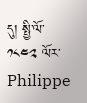དུ། སྤྱི་ལོ་ ༡༨༤༢ ལོར་ Philippe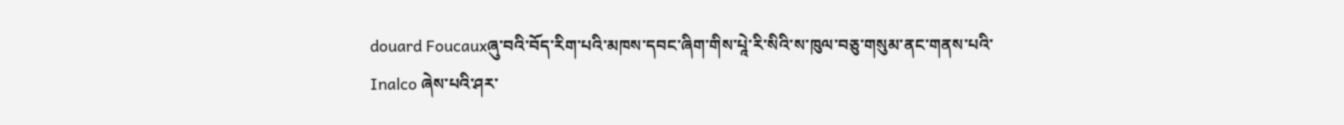douard Foucauxཞུ་བའི་བོད་རིག་པའི་མཁས་དབང་ཞིག་གིས་པཱེ་རི་སིའི་ས་ཁུལ་བཅུ་གསུམ་ནང་གནས་པའི་ Inalco ཞེས་པའི་ཤར་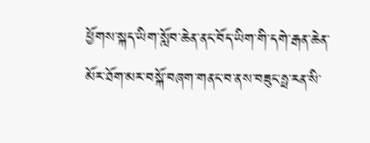ཕྱོགས་སྐད་ཡིག་སློབ་ཆེན་ནང་བོད་ཡིག་གི་དགེ་རྒན་ཆེན་མོར་ཐོག་མར་བསྐོ་བཞག་གནང་བ་ནས་བཟུང་ཧྥ་རན་སི་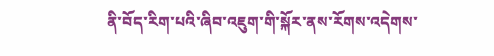ནི་བོད་རིག་པའི་ཞིབ་འཇུག་གི་སྐོར་ནས་རོགས་འདེགས་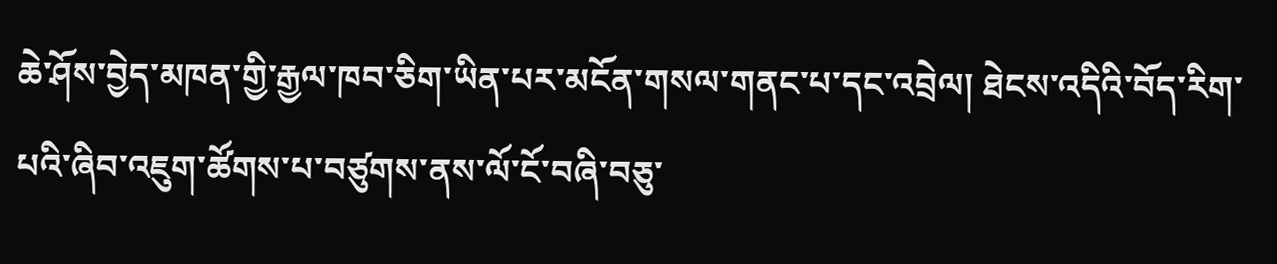ཆེ་ཤོས་བྱེད་མཁན་གྱི་རྒྱལ་ཁབ་ཅིག་ཡིན་པར་མངོན་གསལ་གནང་པ་དང་འབྲེལ། ཐེངས་འདིའི་བོད་རིག་པའི་ཞིབ་འཇུག་ཚོགས་པ་བཙུགས་ནས་ལོ་ངོ་བཞི་བཅུ་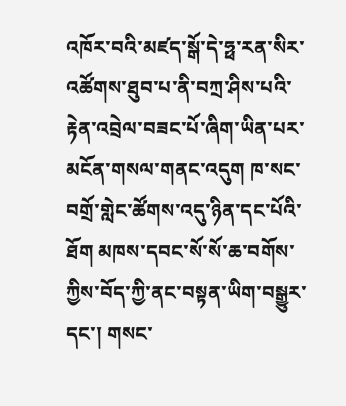འཁོར་བའི་མཛད་སྒོ་དེ་ཧྥ་རན་སིར་འཚོགས་ཐུབ་པ་ནི་བཀྲ་ཤིས་པའི་རྟེན་འབྲེལ་བཟང་པོ་ཞིག་ཡིན་པར་མངོན་གསལ་གནང་འདུག ཁ་སང་བགྲོ་གླེང་ཚོགས་འདུ་ཉིན་དང་པོའི་ཐོག མཁས་དབང་སོ་སོ་ཆ་བགོས་ཀྱིས་བོད་ཀྱི་ནང་བསྟན་ཡིག་བསྒྱུར་དང་། གསང་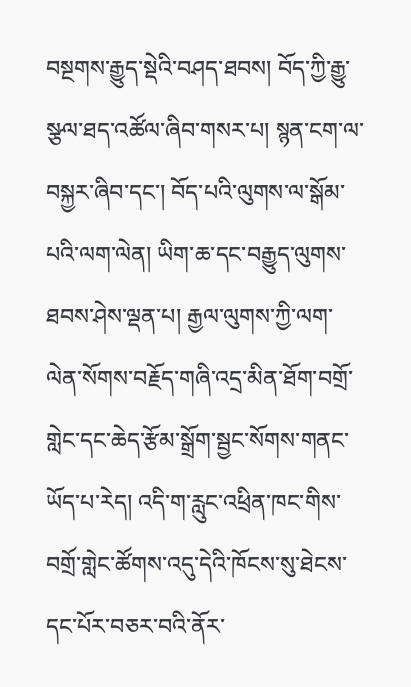བསྔགས་རྒྱུད་སྡེའི་བཤད་ཐབས། བོད་ཀྱི་རྒྱུ་སྩལ་ཐད་འཚོལ་ཞིབ་གསར་པ། སྙན་ངག་ལ་བསྐྱར་ཞིབ་དང་། བོད་པའི་ལུགས་ལ་སྒོམ་པའི་ལག་ལེན། ཡིག་ཆ་དང་བརྒྱུད་ལུགས་ཐབས་ཤེས་ལྡན་པ། རྒྱལ་ལུགས་ཀྱི་ལག་ལེན་སོགས་བརྗོད་གཞི་འདྲ་མིན་ཐོག་བགྲོ་གླེང་དང་ཆེད་རྩོམ་སྒྲོག་སྦྱང་སོགས་གནང་ཡོད་པ་རེད། འདི་ག་རླུང་འཕྲིན་ཁང་གིས་བགྲོ་གླེང་ཚོགས་འདུ་དེའི་ཁོངས་སུ་ཐེངས་དང་པོར་བཅར་བའི་ནོར་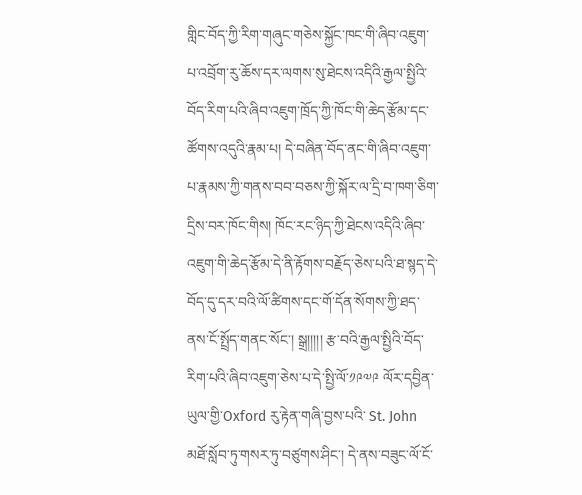གླིང་བོད་ཀྱི་རིག་གཞུང་གཅེས་སྐྱོང་ཁང་གི་ཞིབ་འཇུག་པ་འབྲོག་རུ་ཆོས་དར་ལགས་སུ་ཐེངས་འདིའི་རྒྱལ་སྤྱིའི་བོད་རིག་པའི་ཞིབ་འཇུག་ཁྲོད་ཀྱི་ཁོང་གི་ཆེད་རྩོམ་དང་ཚོགས་འདུའི་རྣམ་པ། དེ་བཞིན་བོད་ནང་གི་ཞིབ་འཇུག་པ་རྣམས་ཀྱི་གནས་བབ་བཅས་ཀྱི་སྐོར་ལ་དྲི་བ་ཁག་ཅིག་དྲིས་བར་ཁོང་གིས། ཁོང་རང་ཉིད་ཀྱི་ཐེངས་འདིའི་ཞིབ་འཇུག་གི་ཆེད་རྩོམ་དེ་ནི་རྟོགས་བརྗོད་ཅེས་པའི་ཐ་སྙད་དེ་བོད་དུ་དར་བའི་ལོ་ཚིགས་དང་གོ་དོན་སོགས་ཀྱི་ཐད་ནས་ངོ་སྤྲོད་གནང་སོང་། སྒྲ།།།།། རྩ་བའི་རྒྱལ་སྤྱིའི་བོད་རིག་པའི་ཞིབ་འཇུག་ཅེས་པ་དེ་སྤྱི་ལོ་༡༩༧༩ ལོར་དབྱིན་ཡུལ་གྱི་Oxford རུ་རྟེན་གཞི་བྱས་པའི་ St. John མཐོ་སློབ་ཏུ་གསར་ཏུ་བཙུགས་ཤིང་། དེ་ནས་བཟུང་ལོ་ངོ་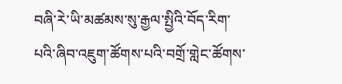བཞི་རེ་ཡི་མཚམས་སུ་རྒྱལ་སྤྱིའི་བོད་རིག་པའི་ཞིབ་འཇུག་ཚོགས་པའི་བགྲོ་གླེང་ཚོགས་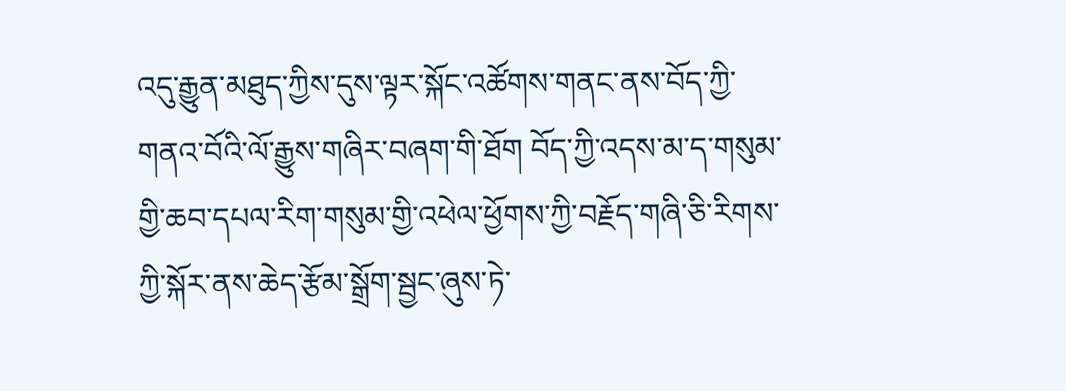འདུ་རྒྱུན་མཐུད་ཀྱིས་དུས་ལྟར་སྐོང་འཚོགས་གནང་ནས་བོད་ཀྱི་གནའ་བོའི་ལོ་རྒྱུས་གཞིར་བཞག་གི་ཐོག བོད་ཀྱི་འདས་མ་ད་གསུམ་གྱི་ཆབ་དཔལ་རིག་གསུམ་གྱི་འཕེལ་ཕྱོགས་ཀྱི་བརྗོད་གཞི་ཅི་རིགས་ཀྱི་སྐོར་ནས་ཆེད་རྩོམ་སྒྲོག་སྦྱང་ཞུས་ཏེ་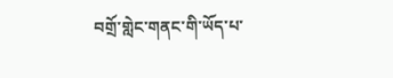བགྲོ་གླེང་གནང་གི་ཡོད་པ་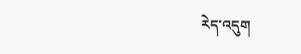རེད་འདུག